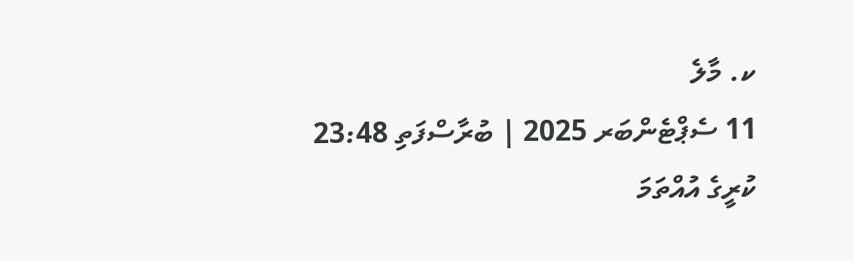ކ. މާލެ
11 ސެޕްޓެންބަރ 2025 | ބުރާސްފަތި 23:48
ކުރީގެ އުއްތަމަ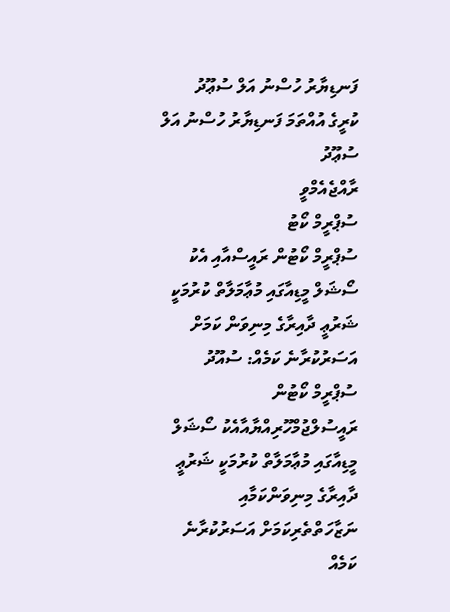ފަނޑިޔާރު ހުސްނު އަލް ސުޢޫދު
ކުރީގެ އުއްތަމަ ފަނޑިޔާރު ހުސްނު އަލް ސުޢޫދު
ރާއްޖެއެމްވީ
ސުޕްރީމް ކޯޓު
ސުޕްރީމް ކޯޓުން ރައީސްއާއި އެކު ސޯޝަލް މީޑިއާގައި މުޢާމަލާތް ކުރުމަކީ ޝަރުޢީ ދާއިރާގެ މިނިވަން ކަމަށް އަސަރުކުރާނެ ކަމެއް: ސުއޫދު
ސުޕްރީމް ކޯޓުން ރައީސުލްޖުމްހޫރިއްޔާއާއެކު ސޯޝަލް މީޑިއާގައި މުޢާމަލާތް ކުރުމަކީ ޝަރުޢީ ދާއިރާގެ މިނިވަންކަމާއި ނަޒާހަތްތެރިކަމަށް އަސަރުކުރާނެ ކަމެއް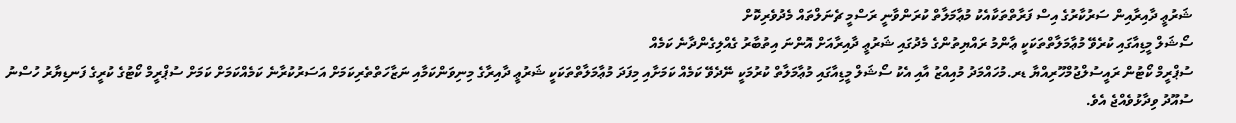ޝަރުޢީ ދާއިރާއިން ސަރުކާރުގެ އިސް ފަރާތްތަކާއެކު މުޢާމަލާތް ކުރަންވާނީ ރަސްމީ ޗެނަލްތައް މެދުވެރިކޮށް
ސޯޝަލް މީޑިއާގައި ކުރެވޭ މުޢާމަލާތްތަކަކީ ޢާންމު ރައްޔިތުންގެ މެދުގައި ޝަރުޢީ ދާއިރާއަށް އޮންނަ އިތުބާރު ގެއްލިގެންދާނެ ކަމެއް
ސުޕްރީމް ކޯޓުން ރައީސުލްޖުމްހޫރިއްޔާ ޑރ.މުހައްމަދު މުއިއްޒު އާއި އެކު ސޯޝަލް މީޑިއާގައި މުޢާމަލާތް ކުރުމަކީ ނޭދެވޭ ކަމެއް ކަމަށާއި މިފަދަ މުޢާމަލާތްތަކަކީ ޝަރުޢީ ދާއިރާގެ މިނިވަންކަމާއި ނަޒާހަތްތެރިކަމަށް އަސަރުކުރާނެ ކަމެއްކަމަށް ކަމަށް ސުޕްރީމް ކޯޓުގެ ކުރީގެ ފަނޑިޔާރު ހުސްނު ސުއޫދު ވިދާޅުވެއްޖެ އެވެ.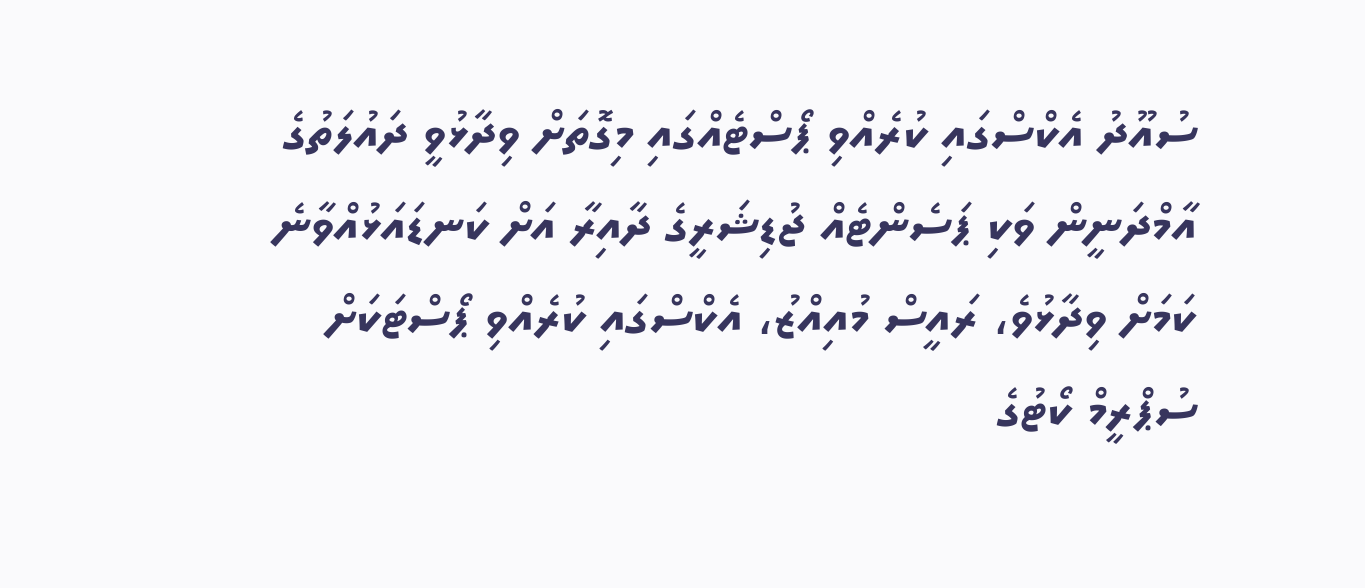ސުއޫދު އެކްސްގައި ކުރެއްވި ޕޯސްޓެއްގައި މިގޮތަށް ވިދާޅުވީ ދައުލަތުގެ އާމްދަނީން ވަކި ޕަސެންޓެއް ޖުޑިޝަރީގެ ދާއިރާ އަށް ކަނޑައަޅުއްވާނެ ކަމަށް ވިދާޅުވެ، ރައީސް މުއިއްޒު، އެކްސްގައި ކުރެއްވި ޕޯސްޓަކަށް ސުޕްރީމް ކޯޓުގެ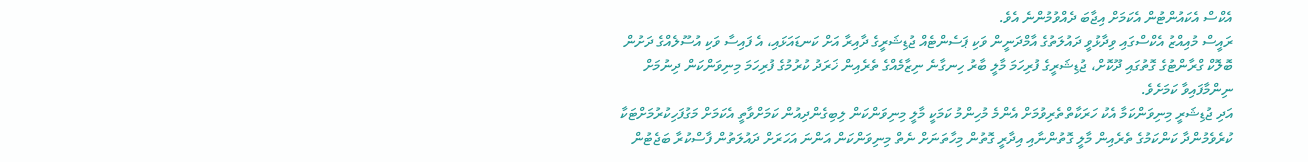އެކްސް އެކައުންޓުން އެކަމަށް އިޖާބަ ދެއްވުމުންނެ އެވެ.
ރައީސް މުއިއްޒު އެކްސްގައި ވިދާޅުވީ ދައުލަތުގެ އާމްދަނީން ވަކި ޕަސެންޓެއް ޖުޑިޝަރީގެ ދާއިރާ އަށް ކަނޑައަޅައި، އެ ފައިސާ ވަކި އުސޫލެއްގެ ދަށުން ބޮލޮކް ގްރާންޓުގެ ގޮތުގައި ދޫކޮށް، ޖުޑިޝަރީގެ ފުރިހަމަ މާލީ ބާރު ހިނގާނެ ނިޒާމެއްގެ ތެރެއިން ޚަރަދު ކުރުމުގެ ފުރިހަމަ މިނިވަންކަން ދިނުމަށް ނިންމާފައިވާ ކަމަށެވެ.
އަދި ޖުޑިޝަރީ މިނިވަންކަމާ އެކު ހަރަކާތްތެރިވުމަށް އެންމެ މުހިންމު ކަމަކީ މާލީ މިނިވަންކަން ލިބިގެންދިއުން ކަމަށްވާތީ އެކަމަށް މަގުފަހިކުރުމަށްޓަކާ ކުރެވެމުންދާ ކަންކަމުގެ ތެރެއިން މާލީ ގޮތުންނާއި އިދާރީ ގޮތުން މިހާތަނަށް ނެތް މިނިވަންކަން އަންނަ އަހަރަށް ދައުލަތުން ފާސްކުރާ ބަޖެޓުން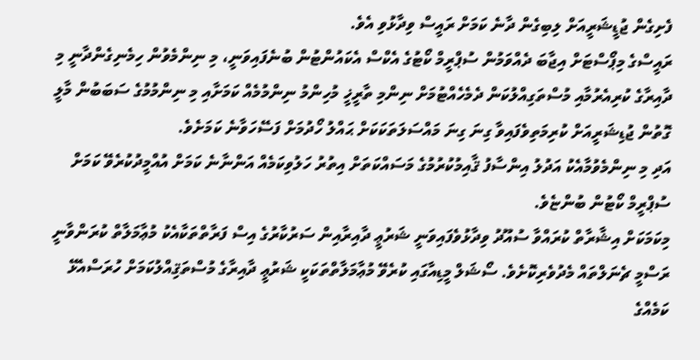ފެށިގެން ޖުޑީޝަރީއަށް ލިބިގެން ދާނެ ކަމަށް ރައީސް ވިދާޅުވި އެވެ.
ރައީސްގެ މިޕޯސްޓަށް އިޖާބަ ދެއްވަމުން ސުޕްރީމް ކޯޓުގެ އެކްސް އެކައުންޓުން ބުނެފައިވަނީ، މި ނިންމެވުން ހިމެނިގެންދާނީ މި ދާއިރާގެ ކުރިއެރުމާއި މުސްތަގިއްލުކަން ދެމެހެއްޓުމަށް ނިންމި ތާރީޚީ މުހިންމު ނިންމުމެއް ކަމަށާއި މި ނިންމުމުގެ ސަބަބުން މާލީ ގޮތުން ޖުޑިޝަރީއަށް ކުރިމަތިވެފައިވާ ގިނަ ގިނަ މައްސަލަތަކަކަށް ޙައްލު ހޯދުމަށް ފަސޭހަވާނެ ކަމަށެވެ.
އަދި މި ނިންމެވުމާއެކު އަދުލު އިންސާފު ޤާއިމުކުރުމުގެ މަސައްކަތަށް އިތުރު ހަލުވިކަމެއް އަންނާނެ ކަމަށް އުއްމީދުކުރެވޭ ކަމަށް ސުޕްރީމް ކޯޓުން ބުންޏެވެ.
މިކަމަކަށް އިޝާރާތް ކުރައްވާ ސުއޫދު ވިދާޅުވެފައިވަނީ ޝަރުޢީ ދާއިރާއިން ސަރުކާރުގެ އިސް ފަރާތްތަކާއެކު މުޢާމަލާތް ކުރަންވާނީ ރަސްމީ ޗެނަލްތައް މެދުވެރިކޮށެވެ. ސޯޝަލް މީޑިއާގައި ކުރެވޭ މުޢާމަލާތްތަކަކީ ޝަރުޢީ ދާއިރާގެ މުސްތަޤިއްލުކަމަށް ހުރަސްއެޅޭ ކަމެއްގެ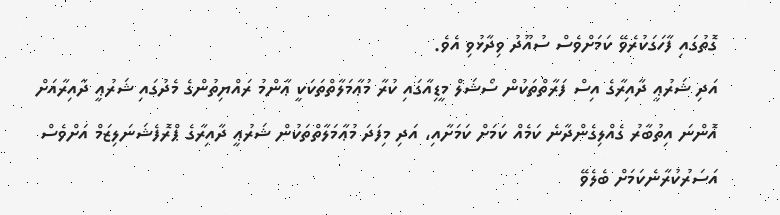ގޮތުގައި ފާހަގަކުރެވޭ ކަމަށްވެސް ސުއޫދު ވިދާޅުވި އެވެ.
އަދި ޝަރުޢީ ދާއިރާގެ އިސް ފަރާތްތަކުން ސޯޝަލް މީޑިއާގައި ކުރާ މުޢާމަލާތްތަކަކީ ޢާންމު ރައްޔިތުންގެ މެދުގައި ޝަރުޢީ ދާއިރާއަށް އޮންނަ އިތުބާރު ގެއްލިގެންދާނެ ކަމެއް ކަމަށް ކަމަށާއި، އަދި މިފަދަ މުޢާމަލާތްތަކުން ޝަރުޢީ ދާއިރާގެ ޕްރޮފެޝަނަލިޒަމް އަށްވެސް އަސަރުކުރާނެކަމަށް ބެލެވޭ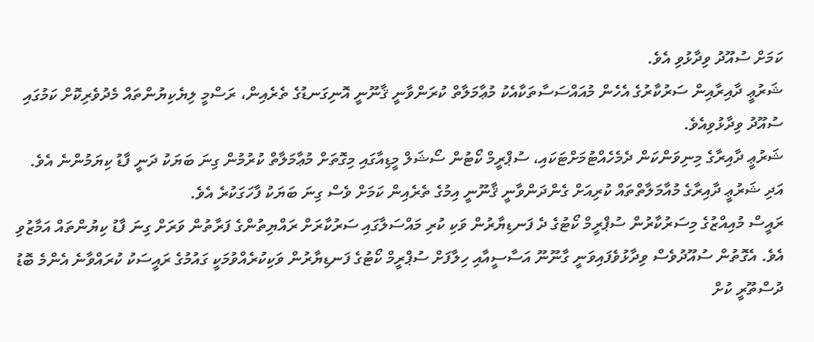ކަމަށް ސުއޫދު ވިދާޅުވި އެވެ.
ޝަރުޢީ ދާއިރާއިން ސަރުކާރުގެ އެހެން މުއައްސަސާތަކާއެކު މުޢާމަލާތް ކުރަންވާނީ ޤާނޫނީ އޮނިގަނޑުގެ ތެރެއިން، ރަސްމީ ލިޔެކިޔުންތައް މެދުވެރިކޮށް ކަމުގައި ސުއޫދު ވިދާޅުވިއެވެ.
ޝަރުޢީ ދާއިރާގެ މިނިވަންކަން ދެމެހެއްޓުމަށްޓަކައި، ސުޕްރީމް ކޯޓުން ސޯޝަލް މީޑިއާގައި މިގޮތަށް މުޢާމަލާތް ކުރުމުން ގިނަ ބަޔަކު ދަނީ ފާޑު ކިޔަމުންނެ އެވެ. އަދި ޝަރުޢީ ދާއިރާގެ މުއާމަލާތްތައް ކުރިއަށް ގެންދަންވާނީ ޤާނޫނީ އިމުގެ ތެރެއިން ކަމަށް ވެސް ގިނަ ބަޔަކު ފާހަގަކުރެ އެވެ.
ރައީސް މުއިއްޒުގެ މިސަރުކާރުން ސުޕްރީމް ކޯޓުގެ ދެ ފަނޑިޔާރުން ވަކި ކުރި މައްސަލާގައި ސަރުކާރަށް ރައްޔިތުންގެ ފަރާތުން ވަރަށް ގިނަ ފާޑު ކިޔުންތައް އަމާޒުވި އެވެ. އެގޮތުން ސުއޫދުވެސް ވިދާޅުވެފައިވަނީ ގާނޫނޫ އަސާސީއާއި ހިލާފަށް ސުޕްރީމް ކޯޓުގެ ފަނޑިޔާރުން ވަކިކުރެއްވުމަކީ ގައުމުގެ ރައީސަކު ކުރައްވާނެ އެންމެ ބޮޑު ދުސްތޫރީ ކުށް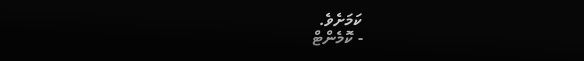ކަމަށެވެ.
- ކޮމެންޓް